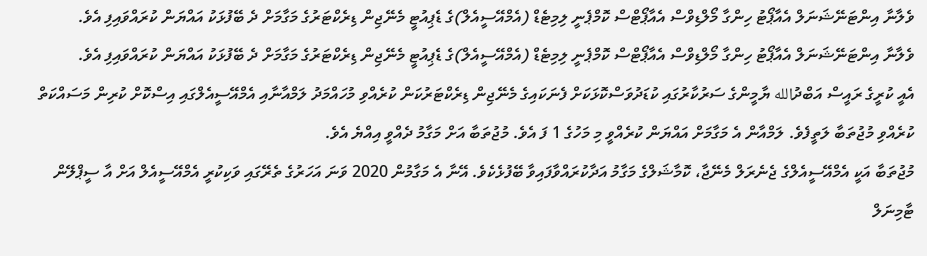ވެލާނާ އިންޓަނޭޝަނަލް އެއާޕޯޓު ހިންގާ މޯލްޑިވްސް އެއާޕޯޓްސް ކޮމްޕެނީ ލިމިޓެޑް (އެމްއޭސީއެލް)ގެ ޑެޕިއުޓީ މެނޭޖިން ޑިރެކްޓަރުގެ މަގާމަށް ދެ ބޭފުޅަކު އައްޔަން ކުރައްވައިފި އެވެ.
ވެލާނާ އިންޓަނޭޝަނަލް އެއާޕޯޓު ހިންގާ މޯލްޑިވްސް އެއާޕޯޓްސް ކޮމްޕެނީ ލިމިޓެޑް (އެމްއޭސީއެލް)ގެ ޑެޕިއުޓީ މެނޭޖިން ޑިރެކްޓަރުގެ މަގާމަށް ދެ ބޭފުޅަކު އައްޔަން ކުރައްވައިފި އެވެ.
އެއީ ކުރީގެ ރައީސް އަބްދުالله ޔާމީންގެ ސަރުކާރުގައި ކުޑަދުވަސްކޮޅަކަށް ފެނަކައިގެ މެނޭޖިން ޑިރެކްޓަރުކަން ކުރެއްވި މުހައްމަދު ލަމްއާނާއި އެމްއޭސީއެލްގައި އިސްކޮށް ކުރިން މަސައްކަތް ކުރެއްވި މުޖުތަބާ ލަތީފެވެ. ލަމްއާން އެ މަގާމަށް އައްޔަން ކުރެއްވީ މި މަހުގެ 1 ފަ އެވެ. މުޖުތަބާ އަށް މަގާމު ދެއްވީ އިއްޔެ އެވެ.
މުޖުތަބާ އަކީ އެމްއޭސީއެލްގެ ޖެނެރަލް މެނޭޖާ، ކޮމާޝަލްގެ މަގާމު އަދާކުރައްވާފައިވާ ބޭފުޅެކެވެ. އޭނާ އެ މަގާމުން 2020 ވަނަ އަހަރުގެ ތެރޭގައި ވަކިކުރީ އެމްއޭސީއެލް އަށް އާ ސީޕްލޭން ޓާމިނަލް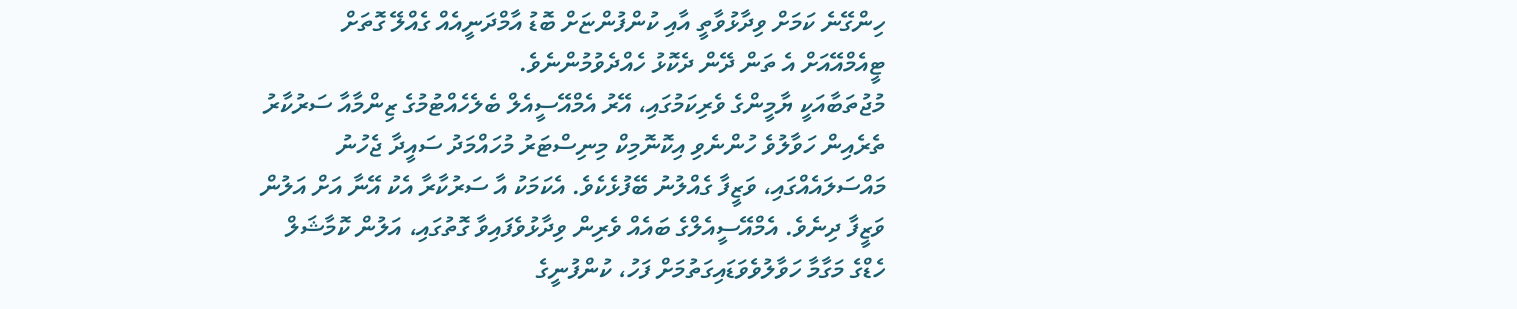ހިންގޭނެ ކަމަށް ވިދާޅުވާތީ އާއި ކުންފުންޏަށް ބޮޑު އާމްދަނީއެއް ގެއްލޭ ގޮތަށް ޓީއެމްއޭއަށް އެ ތަން ދޭން ދެކޮޅު ހެއްދެވުމުންނެވެ.
މުޖުތަބާއަކީ ޔާމީންގެ ވެރިކަމުގައި، އޭރު އެމްއޭސީއެލް ބެލެހެއްޓުމުގެ ޒިންމާއާ ސަރުކާރު ތެރެއިން ހަވާލުވެ ހުންނެވި އިކޮނޮމިކް މިނިސްޓަރު މުހައްމަދު ސައީދާ ޖެހުނު މައްސަލައެއްގައި، ވަޒީފާ ގެއްލުނު ބޭފުޅެކެވެ. އެކަމަކު އާ ސަރުކާރާ އެކު އޭނާ އަށް އަލުން ވަޒީފާ ދިނެވެ. އެމްއޭސީއެލްގެ ބައެއް ވެރިން ވިދާޅުވެފައިވާ ގޮތުގައި، އަލުން ކޮމާޝަލް ހެޑްގެ މަގާމާ ހަވާލުވެވަޑައިގަތުމަށް ފަހު، ކުންފުނީގެ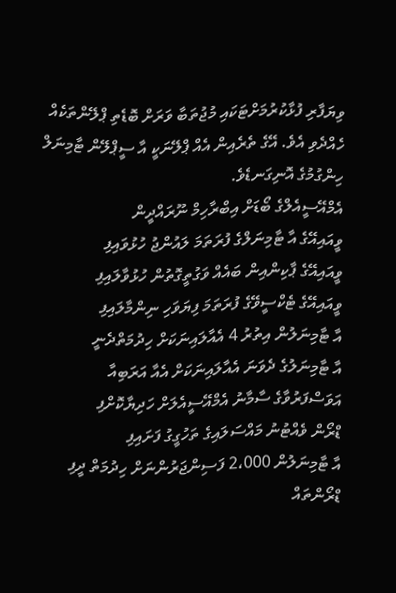ވިޔަފާރި ފުޅާކުރުމަށްޓަކައި މުޖުތަބާ ވަރަށް ބޮޑެތި ޕްލޭންތަކެއް ހެއްދެވި އެވެ. އޭގެ ތެރެއިން އެއް ޕްލޭނަކީ އާ ސީޕްލޭން ޓާމިނަލް ހިންގުމުގެ އޮނިގަނޑެވެ.
އެމްއޭސީއެލްގެ ބޯޑަށް އިބްރާހިމް ނޫރައްދީން
ވީއައިއޭގެ އާ ޓާމިނަލްގެ ފުރަތަމަ ލައުންޖު ހުޅުވައިފި
ވީއައިއޭގެ ޕާކިންއިން ބައެއް ވަގުތީގޮތުން ހުޅުވާލައިފި
ވީއައިއޭގެ ޓެކްސީވޭގެ ފުރަތަމަ ފިޔަވަހި ނިންމާލައިފި
އާ ޓާމިނަލުން އިތުރު 4 އެއާލައިނަކަށް ހިދުމަތްދެނީ
އާ ޓާމިނަލުގެ ދެވަނަ އެއާލައިނަކަށް އެއާ އަރަބިއާ
އަވަސްފަރުވާގެ ސާމާނު އެމްއޭސީއެލަށް ހަދިޔާކޮށްފި
ޑްރޯން ވެއްޓުނު މައްސަލައިގެ ތަހުގީގު ފަށައިފި
އާ ޓާމިނަލުން 2،000 ފަސިންޖަރުންނަށް ހިދުމަތް ދީފި
ޑްރޯންތައް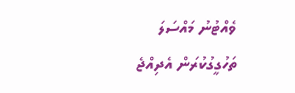ވެއްޓުނު މައްސަލަ ތަހުގީގުކުރަން އެދިއްޖެ